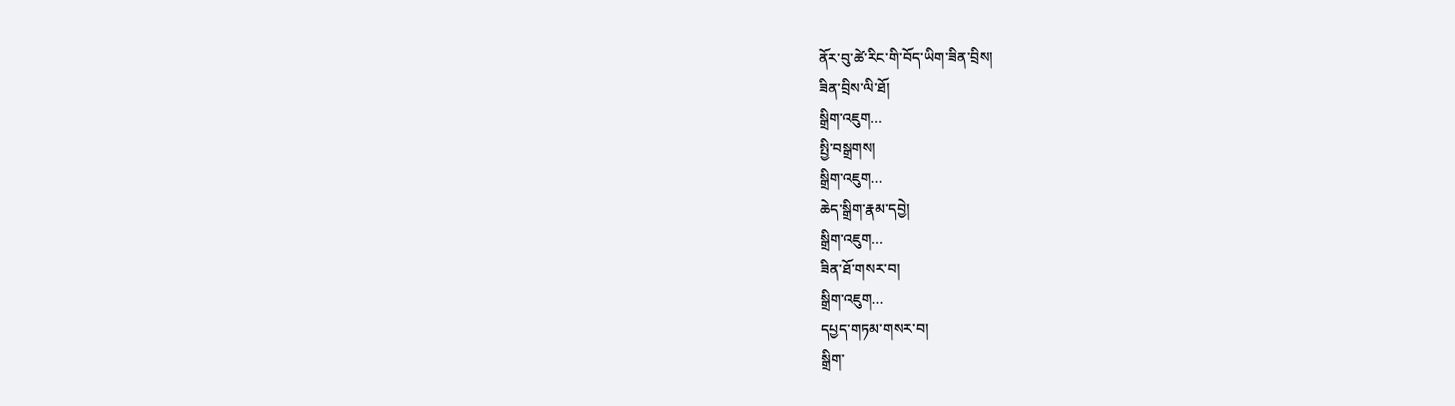ནོར་བུ་ཚེ་རིང་གི་བོད་ཡིག་ཟིན་བྲིས།
ཟིན་བྲིས་ལི་ཐོ།
སྒྲིག་འཇུག...
སྤྱི་བསྒྲགས།
སྒྲིག་འཇུག...
ཆེད་སྒྲིག་རྣམ་དབྱེ།
སྒྲིག་འཇུག...
ཟིན་ཐོ་གསར་བ།
སྒྲིག་འཇུག...
དཔྱད་གཏམ་གསར་བ།
སྒྲིག་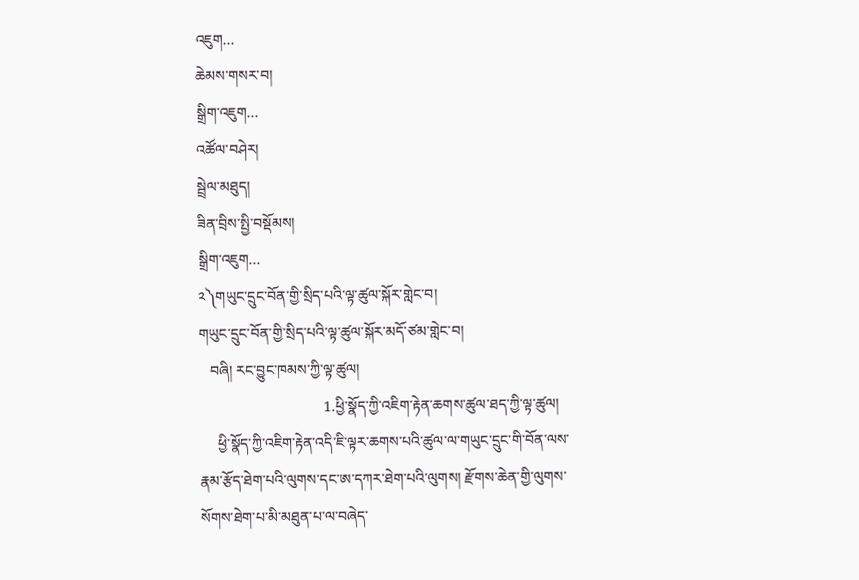འཇུག...
ཆེམས་གསར་བ།
སྒྲིག་འཇུག...
འཚོལ་བཤེར།
སྦྲེལ་མཐུད།
ཟིན་བྲིས་སྤྱི་བསྡོམས།
སྒྲིག་འཇུག...
༢༽གཡུང་དྲུང་བོན་གྱི་སྲིད་པའི་ལྟ་ཚུལ་སྐོར་གླེང་བ།
གཡུང་དྲུང་བོན་གྱི་སྲིད་པའི་ལྟ་ཚུལ་སྐོར་མདོ་ཙམ་གླེང་བ།
   བཞི། རང་བྱུང་ཁམས་ཀྱི་ལྟ་ཚུལ།
                                  1.ཕྱི་སྣོད་ཀྱི་འཇིག་རྟེན་ཆགས་ཚུལ་ཐད་ཀྱི་ལྟ་ཚུལ།
     ཕྱི་སྣོད་ཀྱི་འཇིག་རྟེན་འདི་ཇི་ལྟར་ཆགས་པའི་ཚུལ་ལ་གཡུང་དྲུང་གི་བོན་ལས་རྣམ་རྩོད་ཐེག་པའི་ལུགས་དང་ཨ་དཀར་ཐེག་པའི་ལུགས། རྫོགས་ཆེན་གྱི་ལུགས་སོགས་ཐེག་པ་མི་མཐུན་པ་ལ་བཞེད་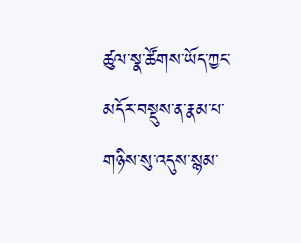ཚུལ་སྣ་ཚོགས་ཡོད་ཀྱང་མདོར་བསྡུས་ན་རྣམ་པ་གཉིས་སུ་འདུས་སྙམ་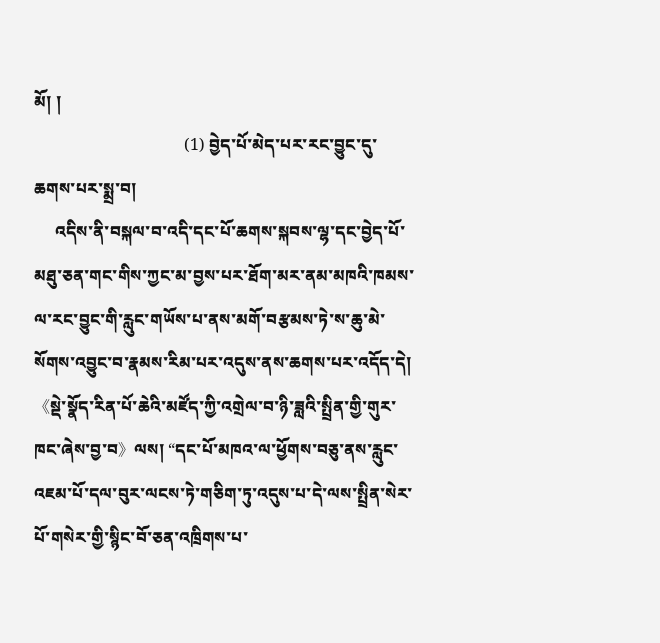མོ། །
                                    (1) བྱེད་པོ་མེད་པར་རང་བྱུང་དུ་ཆགས་པར་སྨྲ་བ།
     འདིས་ནི་བསྐལ་བ་འདི་དང་པོ་ཆགས་སྐབས་ལྷ་དང་བྱེད་པོ་མཐུ་ཅན་གང་གིས་ཀྱང་མ་བྱས་པར་ཐོག་མར་ནམ་མཁའི་ཁམས་ལ་རང་བྱུང་གི་རླུང་གཡོས་པ་ནས་མགོ་བརྩམས་ཏེ་ས་ཆུ་མེ་སོགས་འབྱུང་བ་རྣམས་རིམ་པར་འདུས་ནས་ཆགས་པར་འདོད་དེ། 《སྡེ་སྣོད་རིན་པོ་ཆེའི་མཛོད་ཀྱི་འགྲེལ་བ་ཉི་ཟླའི་སྤྲིན་གྱི་གུར་ཁང་ཞེས་བྱ་བ》ལས། “དང་པོ་མཁའ་ལ་ཕྱོགས་བཅུ་ནས་རླུང་འཇམ་པོ་དལ་བུར་ལངས་ཏེ་གཅིག་ཏུ་འདུས་པ་དེ་ལས་སྤྲིན་སེར་པོ་གསེར་གྱི་སྙིང་བོ་ཅན་འཁྲིགས་པ་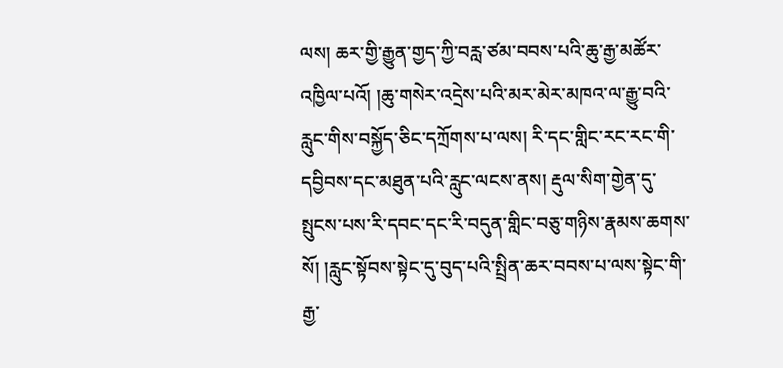ལས། ཆར་གྱི་རྒྱུན་གྱད་ཀྱི་བརླ་ཙམ་བབས་པའི་ཆུ་རྒྱ་མཚོར་འཁྱིལ་པའོ། །ཆུ་གསེར་འདྲེས་པའི་མར་མེར་མཁའ་ལ་རྒྱུ་བའི་རླུང་གིས་བསྐྱོད་ཅིང་དཀྲོགས་པ་ལས། རི་དང་གླིང་རང་རང་གི་དབྱིབས་དང་མཐུན་པའི་རླུང་ལངས་ནས། རྡུལ་སིག་གྱེན་དུ་སྤུངས་པས་རི་དབང་དང་རི་བདུན་གླིང་བཅུ་གཉིས་རྣམས་ཆགས་སོ། །རླུང་སྟོབས་སྟེང་དུ་བུད་པའི་སྤྲིན་ཆར་བབས་པ་ལས་སྟེང་གི་རྒྱ་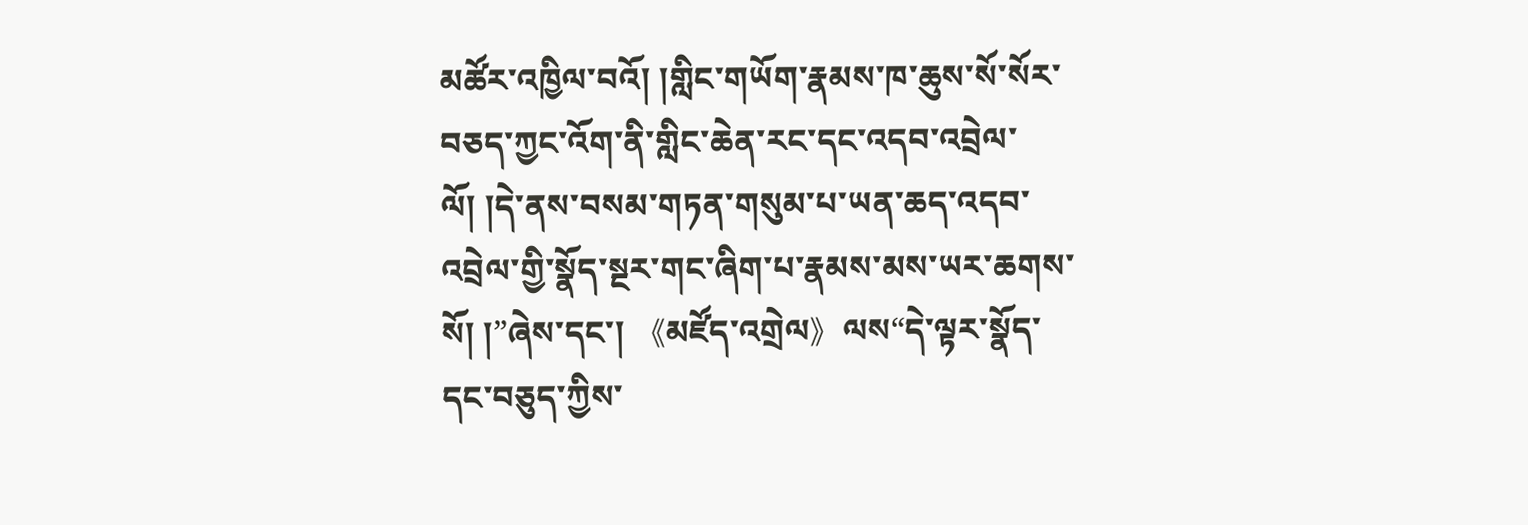མཚོར་འཁྱིལ་བའོ། །གླིང་གཡོག་རྣམས་ཁ་ཆུས་སོ་སོར་བཅད་ཀྱང་འོག་ནི་གླིང་ཆེན་རང་དང་འདབ་འབྲེལ་ལོ། །དེ་ནས་བསམ་གཏན་གསུམ་པ་ཡན་ཆད་འདབ་འབྲེལ་གྱི་སྣོད་སྔར་གང་ཞིག་པ་རྣམས་མས་ཡར་ཆགས་སོ། །”ཞེས་དང་། 《མཛོད་འགྲེལ》ལས“དེ་ལྟར་སྣོད་དང་བཅུད་ཀྱིས་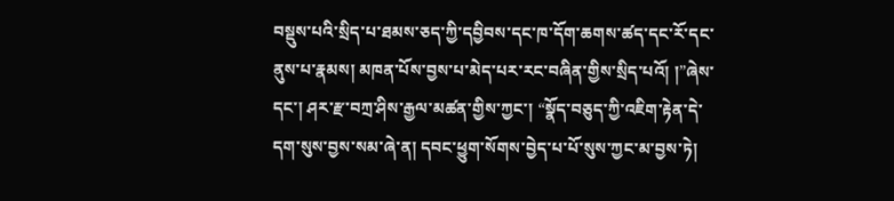བསྡུས་པའི་སྲིད་པ་ཐམས་ཅད་ཀྱི་དབྱིབས་དང་ཁ་དོག་ཆགས་ཚད་དང་རོ་དང་ནུས་པ་རྣམས། མཁན་པོས་བྱས་པ་མེད་པར་རང་བཞིན་གྱིས་སྲིད་པའོ། །”ཞེས་དང་། ཤར་རྫ་བཀྲ་ཤིས་རྒྱལ་མཚན་གྱིས་ཀྱང་། “སྣོད་བཅུད་ཀྱི་འཇིག་རྟེན་དེ་དག་སུས་བྱས་སམ་ཞེ་ན། དབང་ཕྱུག་སོགས་བྱེད་པ་པོ་སུས་ཀྱང་མ་བྱས་ཏེ།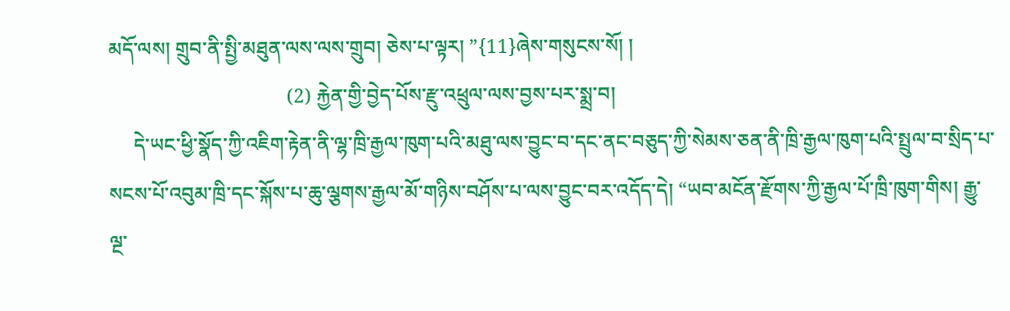མདོ་ལས། གྲུབ་ནི་སྤྱི་མཐུན་ལས་ལས་གྲུབ། ཅེས་པ་ལྟར། ”{11}ཞེས་གསུངས་སོ། །
                                    (2) རྐྱེན་གྱི་བྱེད་པོས་རྫུ་འཕྲུལ་ལས་བྱས་པར་སྨྲ་བ།
     དེ་ཡང་ཕྱི་སྣོད་ཀྱི་འཇིག་རྟེན་ནི་ལྷ་ཁྲི་རྒྱལ་ཁུག་པའི་མཐུ་ལས་བྱུང་བ་དང་ནང་བཅུད་ཀྱི་སེམས་ཅན་ནི་ཁྲི་རྒྱལ་ཁུག་པའི་སྤྲུལ་བ་སྲིད་པ་སངས་པོ་འབུམ་ཁྲི་དང་སྐོས་པ་ཆུ་ལྕགས་རྒྱལ་མོ་གཉིས་བཤོས་པ་ལས་བྱུང་བར་འདོད་དེ། “ཡབ་མངོན་རྫོགས་ཀྱི་རྒྱལ་པོ་ཁྲི་ཁུག་གིས། རྒྱུ་ལྔ་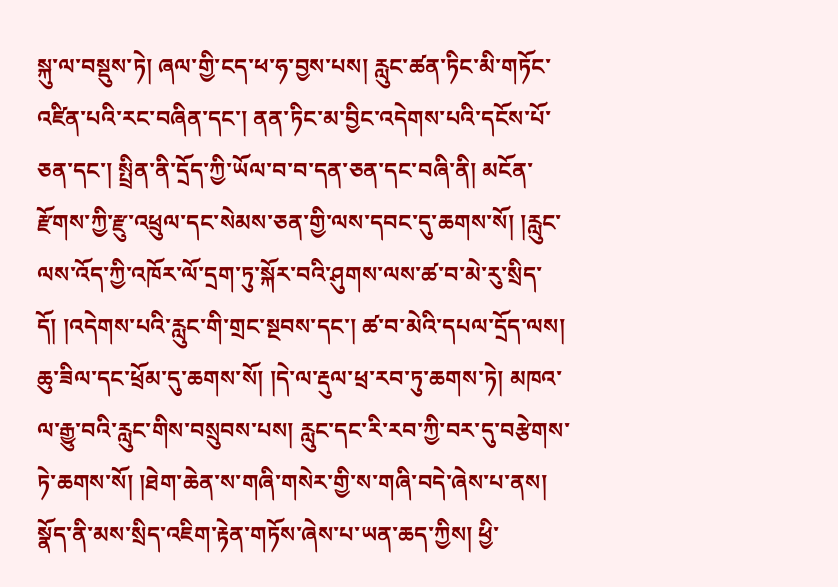སྐུ་ལ་བསྡུས་ཏེ། ཞལ་གྱི་ངད་ཕ་ཧ་བྱས་པས། རླུང་ཚན་ཏིང་མི་གཏོང་འཛིན་པའི་རང་བཞིན་དང་། ནན་ཏིང་མ་བྱིང་འདེགས་པའི་དངོས་པོ་ཅན་དང་། སྤྲིན་ནི་དྲོད་ཀྱི་ཡོལ་བ་བ་དན་ཅན་དང་བཞི་ནི། མངོན་རྫོགས་ཀྱི་རྫུ་འཕྲུལ་དང་སེམས་ཅན་གྱི་ལས་དབང་དུ་ཆགས་སོ། །རླུང་ལས་འོད་ཀྱི་འཁོར་ལོ་དྲག་ཏུ་སྐོར་བའི་ཤུགས་ལས་ཚ་བ་མེ་རུ་སྲིད་དོ། །འདེགས་པའི་རླུང་གི་གྲང་སྔབས་དང་། ཚ་བ་མེའི་དཔལ་དྲོད་ལས། ཆུ་ཟིལ་དང་ཕྲོམ་དུ་ཆགས་སོ། །དེ་ལ་རྡུལ་ཕྲ་རབ་ཏུ་ཆགས་ཏེ། མཁའ་ལ་རྒྱུ་བའི་རླུང་གིས་བསྲུབས་པས། རླུང་དང་རི་རབ་ཀྱི་བར་དུ་བརྩེགས་ཏེ་ཆགས་སོ། །ཐེག་ཆེན་ས་གཞི་གསེར་གྱི་ས་གཞི་བདེ་ཞེས་པ་ནས། སྣོད་ནི་མས་སྲིད་འཇིག་རྟེན་གཏོས་ཞེས་པ་ཡན་ཆད་ཀྱིས། ཕྱི་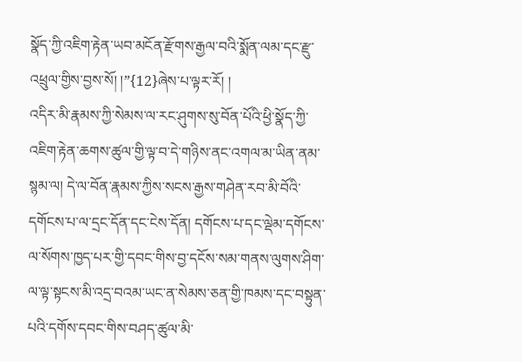སྣོད་ཀྱི་འཇིག་རྟེན་ཡབ་མངོན་རྫོགས་རྒྱལ་བའི་སྨོན་ལམ་དང་རྫུ་འཕྲུལ་གྱིས་བྱས་སོ། །”{12}ཞེས་པ་ལྟར་རོ། །
འདིར་མི་རྣམས་ཀྱི་སེམས་ལ་རང་ཤུགས་སུ་བོན་པོའི་ཕྱི་སྣོད་ཀྱི་འཇིག་རྟེན་ཆགས་ཚུལ་གྱི་ལྟ་བ་དེ་གཉིས་ནང་འགལ་མ་ཡིན་ནམ་སྙམ་ལ། དེ་ལ་བོན་རྣམས་ཀྱིས་སངས་རྒྱས་གཤེན་རབ་མི་བོའི་དགོངས་པ་ལ་དྲང་དོན་དང་ངེས་དོན། དགོངས་པ་དང་ལྡེམ་དགོངས་ལ་སོགས་ཁྱད་པར་གྱི་དབང་གིས་བྱ་དངོས་སམ་གནས་ལུགས་ཤིག་ལ་ལྟ་སྟངས་མི་འདྲ་བའམ་ཡང་ན་སེམས་ཅན་གྱི་ཁམས་དང་བསྟུན་པའི་དགོས་དབང་གིས་བཤད་ཚུལ་མི་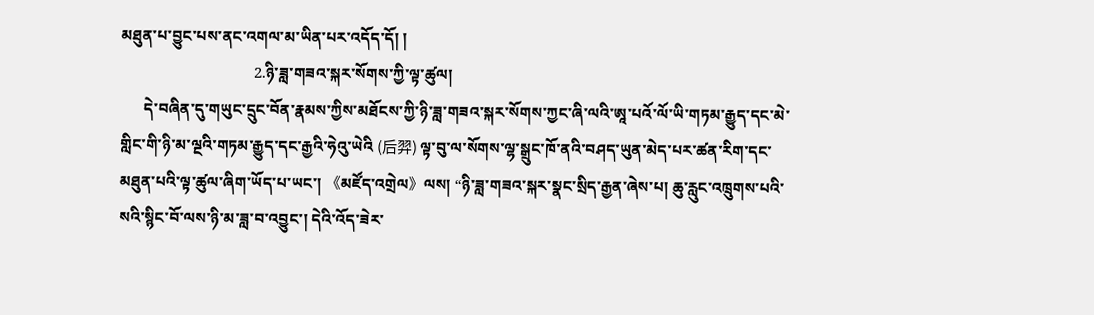མཐུན་པ་བྱུང་པས་ནང་འགལ་མ་ཡིན་པར་འདོད་དོ། །
                                  2.ཉི་ཟླ་གཟའ་སྐར་སོགས་ཀྱི་ལྟ་ཚུལ།
      དེ་བཞིན་དུ་གཡུང་དྲུང་བོན་རྣམས་ཀྱིས་མཐོངས་ཀྱི་ཉི་ཟླ་གཟའ་སྐར་སོགས་ཀྱང་ཞི་ལའི་ཨཱ་པའོ་ལོ་ཡི་གཏམ་རྒྱུད་དང་མེ་གླིང་གི་ཉི་མ་ལྔའི་གཏམ་རྒྱུད་དང་རྒྱའི་ཧེའུ་ཡེའི (后羿) ལྟ་བུ་ལ་སོགས་ལྷ་སྒྲུང་ཁོ་ནའི་བཤད་ཡུན་མེད་པར་ཚན་རིག་དང་མཐུན་པའི་ལྟ་ཚུལ་ཞིག་ཡོད་པ་ཡང་། 《མཛོད་འགྲེལ》ལས། “ཉི་ཟླ་གཟའ་སྐར་སྣང་སྲིད་རྒྱན་ཞེས་པ། ཆུ་རླུང་འཁྲུགས་པའི་སའི་སྙིང་བོ་ལས་ཉི་མ་ཟླ་བ་འབྱུང་། དེའི་འོད་ཟེར་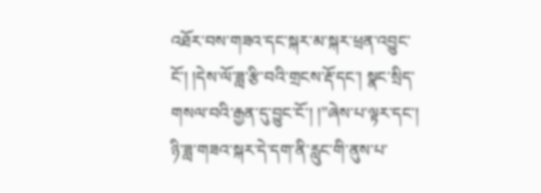འཐོར་བས་གཟའ་དང་སྐར་མ་སྐར་ཕྲན་འབྱུང་ངོ་། །དེས་ལོ་ཟླ་རྩི་བའི་གྲངས་རྡོ་དང་། སྣང་སྲིད་གསལ་བའི་རྒྱན་དུ་བྱུང་ངོ་། །”ཞེས་པ་ལྟར་དང་། ཉི་ཟླ་གཟའ་སྐར་དེ་དག་ནི་རླུང་གི་ནུས་པ་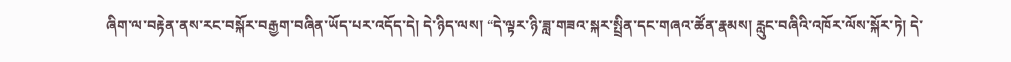ཞིག་ལ་བརྟེན་ནས་རང་བསྐོར་བརྒྱག་བཞིན་ཡོད་པར་འདོད་དེ། དེ་ཉིད་ལས། “དེ་ལྟར་ཉི་ཟླ་གཟའ་སྐར་སྤྲིན་དང་གཞའ་ཚོན་རྣམས། རླུང་བཞིའི་འཁོར་ལོས་སྐོར་ཏེ། དེ་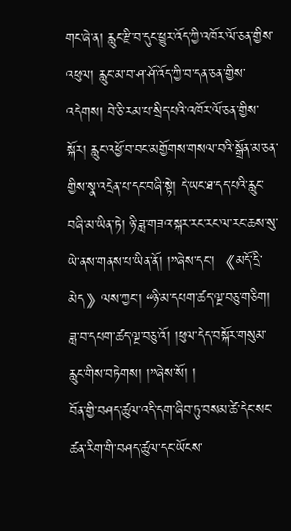གང་ཞེ་ན། རླུང་རྫི་བ་དུང་ཕྱུར་འོད་ཀྱི་འཁོར་ལོ་ཅན་གྱིས་འཕུལ། རླུང་མ་བ་ཤ་ཤོ་འོད་ཀྱི་བ་དན་ཅན་གྱིས་འདེགས། བེ་ཅི་རམ་པ་སྲིད་པའི་འཁོར་ལོ་ཅན་གྱིས་སྐོར། རླུང་འཕྱོ་བ་བང་མགྱོགས་གསལ་བའི་སྒྲོན་མ་ཅན་གྱིས་སྣ་འདྲེན་པ་དང་བཞི་སྟེ། དེ་ཡང་ཐ་དད་པའི་རླུང་བཞི་མ་ཡིན་ཏེ། ཉི་ཟླ་གཟའ་སྐར་རང་རང་ལ་རང་ཆས་སུ་ཡེ་ནས་གནས་པ་ཡིན་ནོ། །”ཞེས་དང་། 《མདོ་དྲི་མེད》ལས་ཀྱང་། “ཉི་མ་དཔག་ཚད་ལྔ་བཅུ་གཅིག། ཟླ་བ་དཔག་ཚད་ལྔ་བཅུ་འོ། །ཕུལ་དེད་བསྐོར་གསུམ་རླུང་གིས་བཏེགས། །”ཞེས་སོ། །
བོན་གྱི་བཤད་ཚུལ་འདི་དག་ཞིབ་ཏུ་བསམ་ཚེ་དེང་སང་ཚན་རིག་གི་བཤད་ཚུལ་དང་ཡོངས་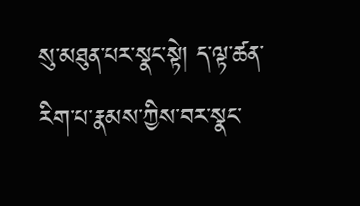སུ་མཐུན་པར་སྣང་སྟེ། ད་ལྟ་ཚན་རིག་པ་རྣམས་ཀྱིས་བར་སྣང་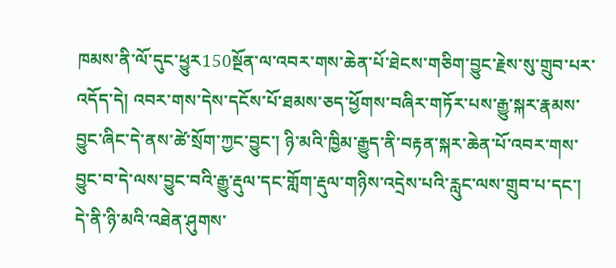ཁམས་ནི་ལོ་དུང་ཕྱུར150སྔོན་ལ་འབར་གས་ཆེན་པོ་ཐེངས་གཅིག་བྱུང་རྗེས་སུ་གྲུབ་པར་འདོད་དེ། འབར་གས་དེས་དངོས་པོ་ཐམས་ཅད་ཕྱོགས་བཞིར་གཏོར་པས་རྒྱུ་སྐར་རྣམས་བྱུང་ཞིང་དེ་ནས་ཚེ་སྲོག་ཀྱང་བྱུང་། ཉི་མའི་ཁྱིམ་རྒྱུད་ནི་བརྟན་སྐར་ཆེན་པོ་འབར་གས་བྱུང་བ་དེ་ལས་བྱུང་བའི་རྒྱུ་རྡུལ་དང་གློག་རྡུལ་གཉིས་འདྲེས་པའི་རླུང་ལས་གྲུབ་པ་དང་། དེ་ནི་ཉི་མའི་འཐེན་ཤུགས་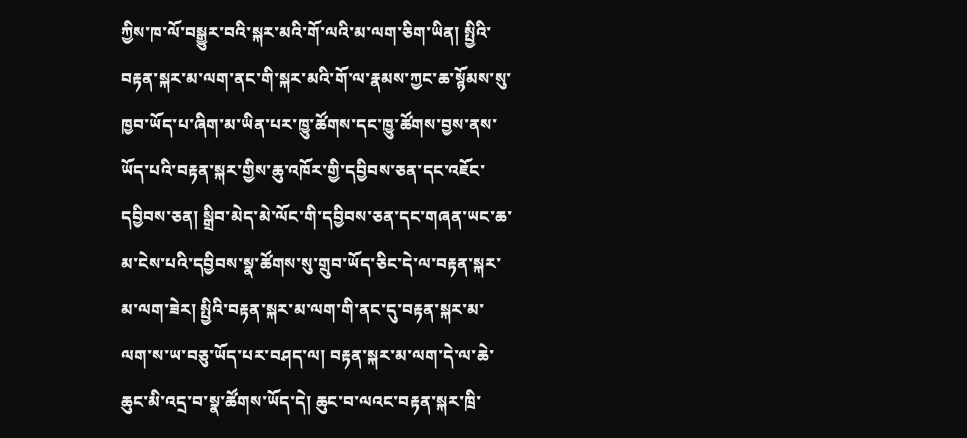ཀྱིས་ཁ་ལོ་བསྒྱུར་བའི་སྐར་མའི་གོ་ལའི་མ་ལག་ཅིག་ཡིན། སྤྱིའི་བརྟན་སྐར་མ་ལག་ནང་གི་སྐར་མའི་གོ་ལ་རྣམས་ཀྱང་ཆ་སྙོམས་སུ་ཁྱབ་ཡོད་པ་ཞིག་མ་ཡིན་པར་ཁྱུ་ཚོགས་དང་ཁྱུ་ཚོགས་བྱས་ནས་ཡོད་པའི་བརྟན་སྐར་གྱིས་ཆུ་འཁོར་གྱི་དབྱིབས་ཅན་དང་འཇོང་དབྱིབས་ཅན། སྒྲིབ་མེད་མེ་ལོང་གི་དབྱིབས་ཅན་དང་གཞན་ཡང་ཆ་མ་ངེས་པའི་དབྱིབས་སྣ་ཚོགས་སུ་གྲུབ་ཡོད་ཅིང་དེ་ལ་བརྟན་སྐར་མ་ལག་ཟེར། སྤྱིའི་བརྟན་སྐར་མ་ལག་གི་ནང་དུ་བརྟན་སྐར་མ་ལག་ས་ཡ་བཅུ་ཡོད་པར་བཤད་ལ། བརྟན་སྐར་མ་ལག་དེ་ལ་ཆེ་ཆུང་མི་འདྲ་བ་སྣ་ཚོགས་ཡོད་དེ། ཆུང་བ་ལའང་བརྟན་སྐར་ཁྲི་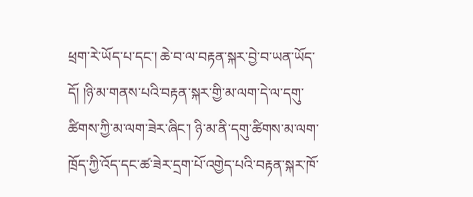ཕྲག་རེ་ཡོད་པ་དང་། ཆེ་བ་ལ་བརྟན་སྐར་བྱེ་བ་ཡན་ཡོད་དོ། །ཉི་མ་གནས་པའི་བརྟན་སྐར་གྱི་མ་ལག་དེ་ལ་དགུ་ཚིགས་ཀྱི་མ་ལག་ཟེར་ཞིང་། ཉི་མ་ནི་དགུ་ཚིགས་མ་ལག་ཁྲོད་ཀྱི་འོད་དང་ཚ་ཟེར་དྲག་པོ་འགྱེད་པའི་བརྟན་སྐར་ཁོ་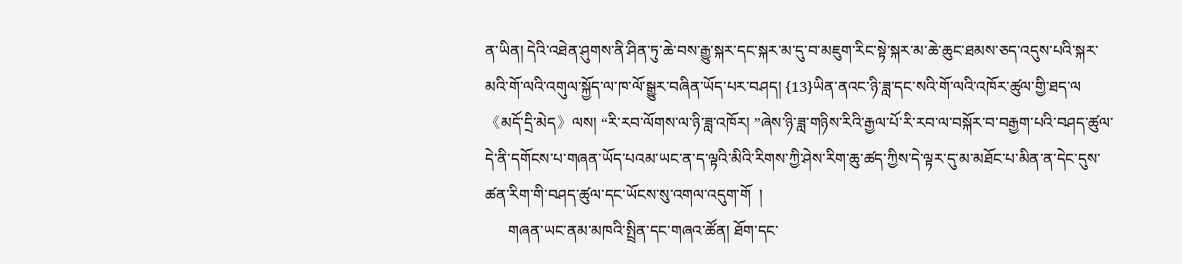ན་ཡིན། དེའི་འཐེན་ཤུགས་ནི་ཤིན་ཏུ་ཆེ་བས་རྒྱུ་སྐར་དང་སྐར་མ་དུ་བ་མཇུག་རིང་སྟེ་སྐར་མ་ཆེ་ཆུང་ཐམས་ཅད་འདུས་པའི་སྐར་མའི་གོ་ལའི་འགུལ་སྐྱོད་ལ་ཁ་ལོ་སྒྱུར་བཞིན་ཡོད་པར་བཤད། {13}ཡིན་ནའང་ཉི་ཟླ་དང་སའི་གོ་ལའི་འཁོར་ཚུལ་གྱི་ཐད་ལ《མདོ་དྲི་མེད》ལས། “རི་རབ་ལོགས་ལ་ཉི་ཟླ་འཁོར། ”ཞེས་ཉི་ཟླ་གཉིས་རིའི་རྒྱལ་པོ་རི་རབ་ལ་བསྐོར་བ་བརྒྱག་པའི་བཤད་ཚུལ་དེ་ནི་དགོངས་པ་གཞན་ཡོད་པའམ་ཡང་ན་ད་ལྟའི་མིའི་རིགས་ཀྱི་ཤེས་རིག་ཆུ་ཚད་ཀྱིས་དེ་ལྟར་དུ་མ་མཐོང་པ་མིན་ན་དེང་དུས་ཚན་རིག་གི་བཤད་ཚུལ་དང་ཡོངས་སུ་འགལ་འདུག་གོ  །
      གཞན་ཡང་ནམ་མཁའི་སྤྲིན་དང་གཞའ་ཚོན། ཐོག་དང་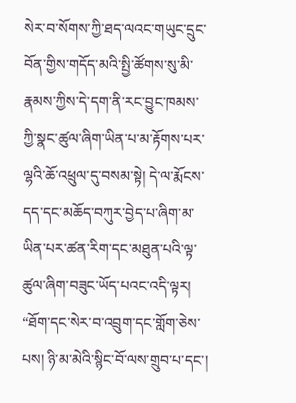སེར་བ་སོགས་ཀྱི་ཐད་ལའང་གཡུང་དྲུང་བོན་གྱིས་གདོད་མའི་སྤྱི་ཚོགས་སུ་མི་རྣམས་ཀྱིས་དེ་དག་ནི་རང་བྱུང་ཁམས་ཀྱི་སྣང་ཚུལ་ཞིག་ཡིན་པ་མ་རྟོགས་པར་ལྷའི་ཆོ་འཕྲུལ་དུ་བསམ་སྟེ། དེ་ལ་རྨོངས་དད་དང་མཆོད་བཀུར་བྱེད་པ་ཞིག་མ་ཡིན་པར་ཚན་རིག་དང་མཐུན་པའི་ལྟ་ཚུལ་ཞིག་བཟུང་ཡོད་པའང་འདི་ལྟར། “ཐོག་དང་སེར་བ་འབྲུག་དང་གློག་ཅེས་པས། ཉི་མ་མེའི་སྙིང་བོ་ལས་གྲུབ་པ་དང་།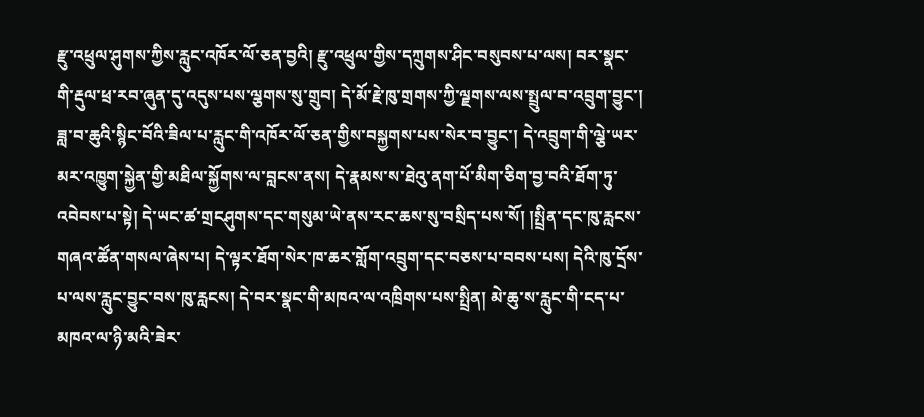རྫུ་འཕྲུལ་ཤུགས་ཀྱིས་རླུང་འཁོར་ལོ་ཅན་བྱའི། རྫུ་འཕྲུལ་གྱིས་དཀྲུགས་ཤིང་བསུབས་པ་ལས། བར་སྣང་གི་རྡུལ་ཕྲ་རབ་ཞུན་དུ་འདུས་པས་ལྕགས་སུ་གྲུབ། དེ་མོ་རྗེ་ཁུ་གྲགས་ཀྱི་ལྗགས་ལས་སྤྲུལ་བ་འབྲུག་བྱུང་། ཟླ་བ་ཆུའི་སྙིང་བོའི་ཟིལ་པ་རླུང་གི་འཁོར་ལོ་ཅན་གྱིས་བསྐྱགས་པས་སེར་བ་བྱུང་། དེ་འབྲུག་གི་ལྕེ་ཡར་མར་འཁྱུག་སྐྱེན་གྱི་མཐིལ་སྐྱོགས་ལ་བླངས་ནས། དེ་རྣམས་ས་ཐེའུ་ནག་པོ་མིག་ཅིག་བྱ་བའི་ཐོག་ཏུ་འབེབས་པ་སྟེ། དེ་ཡང་ཚ་གྲངཤུགས་དང་གསུམ་ཡེ་ནས་རང་ཆས་སུ་བསྲིད་པས་སོ། །སྤྲིན་དང་ཁུ་རླངས་གཞའ་ཚོན་གསལ་ཞེས་པ། དེ་ལྟར་ཐོག་སེར་ཁ་ཆར་གློག་འབྲུག་དང་བཅས་པ་བབས་པས། དེའི་ཁུ་དྲོས་པ་ལས་རླུང་བྱུང་བས་ཁུ་རླངས། དེ་བར་སྣང་གི་མཁའ་ལ་འཁྲིགས་པས་སྤྲིན། མེ་ཆུ་ས་རླུང་གི་ངད་པ་མཁའ་ལ་ཉི་མའི་ཟེར་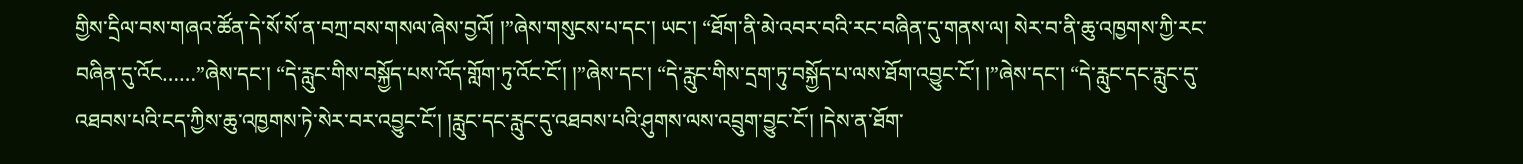གྱིས་དྲིལ་བས་གཞའ་ཚོན་དེ་སོ་སོ་ན་བཀྲ་བས་གསལ་ཞེས་བྱའོ། །”ཞེས་གསུངས་པ་དང་། ཡང་། “ཐོག་ནི་མེ་འབར་བའི་རང་བཞིན་དུ་གནས་ལ། སེར་བ་ནི་ཆུ་འཁྱགས་ཀྱི་རང་བཞིན་དུ་འོང……”ཞེས་དང་། “དེ་རླུང་གིས་བསྐྱོད་པས་འོད་གློག་ཏུ་འོང་ངོ་། །”ཞེས་དང་། “དེ་རླུང་གིས་དྲག་ཏུ་བསྐྱོད་པ་ལས་ཐོག་འབྱུང་ངོ་། །”ཞེས་དང་། “དེ་རླུང་དང་རླུང་དུ་འཐབས་པའི་ངད་ཀྱིས་ཆུ་འཁྱགས་ཏེ་སེར་བར་འབྱུང་ངོ་། །རླུང་དང་རླུང་དུ་འཐབས་པའི་ཤུགས་ལས་འབྲུག་བྱུང་ངོ་། །དེས་ན་ཐོག་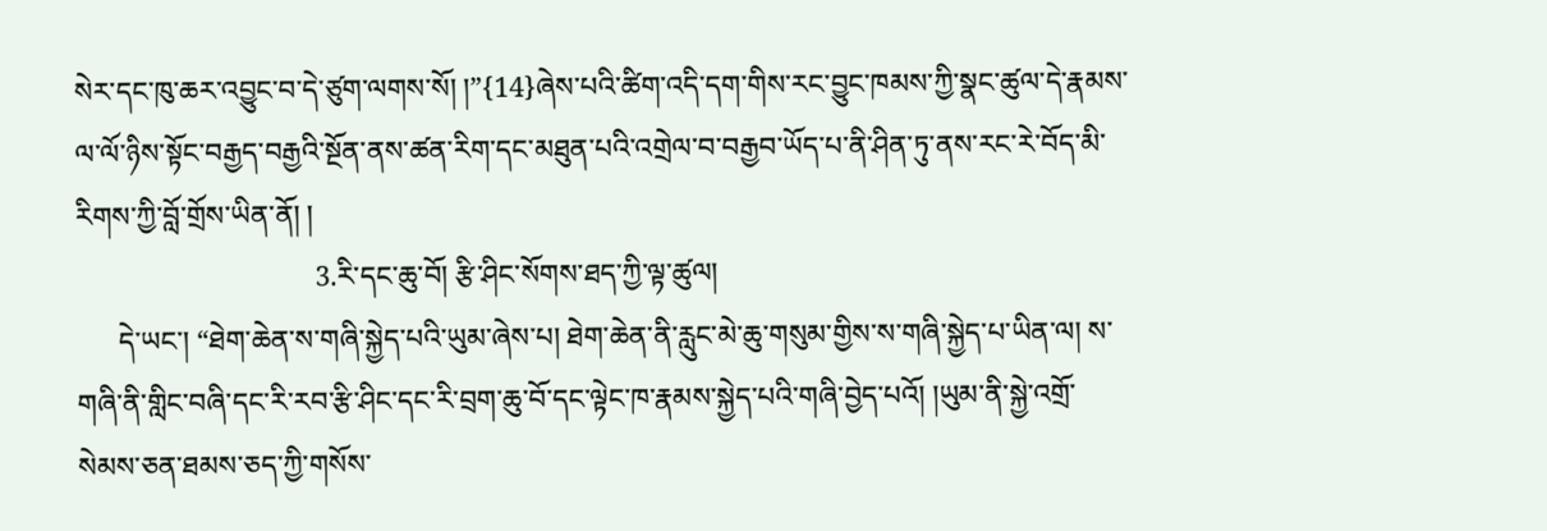སེར་དང་ཁུ་ཆར་འབྱུང་བ་དེ་ཙུག་ལགས་སོ། །”{14}ཞེས་པའི་ཚིག་འདི་དག་གིས་རང་བྱུང་ཁམས་ཀྱི་སྣང་ཚུལ་དེ་རྣམས་ལ་ལོ་ཉིས་སྟོང་བརྒྱད་བརྒྱའི་སྔོན་ནས་ཚན་རིག་དང་མཐུན་པའི་འགྲེལ་བ་བརྒྱབ་ཡོད་པ་ནི་ཤིན་ཏུ་ནས་རང་རེ་བོད་མི་རིགས་ཀྱི་བློ་གྲོས་ཡིན་ནོ། །
                                  3.རི་དང་ཆུ་བོ། རྩི་ཤིང་སོགས་ཐད་ཀྱི་ལྟ་ཚུལ།
      དེ་ཡང་། “ཐེག་ཆེན་ས་གཞི་སྐྱེད་པའི་ཡུམ་ཞེས་པ། ཐེག་ཆེན་ནི་རླུང་མེ་ཆུ་གསུམ་གྱིས་ས་གཞི་སྐྱེད་པ་ཡིན་ལ། ས་གཞི་ནི་གླིང་བཞི་དང་རི་རབ་རྩི་ཤིང་དང་རི་བྲག་ཆུ་བོ་དང་ལྟེང་ཁ་རྣམས་སྐྱེད་པའི་གཞི་བྱེད་པའོ། །ཡུམ་ནི་སྐྱེ་འགྲོ་སེམས་ཅན་ཐམས་ཅད་ཀྱི་གསོས་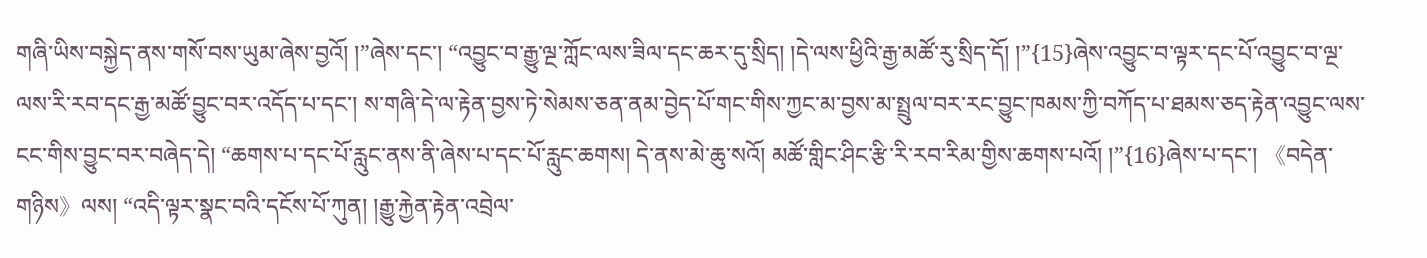གཞི་ཡིས་བསྐྱེད་ནས་གསོ་བས་ཡུམ་ཞེས་བྱའོ། །”ཞེས་དང་། “འབྱུང་བ་རྒྱུ་ལྔ་ཀློང་ལས་ཟིལ་དང་ཆར་དུ་སྲིད། །དེ་ལས་ཕྱིའི་རྒྱ་མཚོ་རུ་སྲིད་དོ། །”{15}ཞེས་འབྱུང་བ་ལྟར་དང་པོ་འབྱུང་བ་ལྔ་ལས་རི་རབ་དང་རྒྱ་མཚོ་བྱུང་བར་འདོད་པ་དང་། ས་གཞི་དེ་ལ་རྟེན་བྱས་ཏེ་སེམས་ཅན་ནམ་བྱེད་པོ་གང་གིས་ཀྱང་མ་བྱས་མ་སྤྲུལ་བར་རང་བྱུང་ཁམས་ཀྱི་བཀོད་པ་ཐམས་ཅད་རྟེན་འབྱུང་ལས་ངང་གིས་བྱུང་བར་བཞེད་དེ། “ཆགས་པ་དང་པོ་རླུང་ནས་ནི་ཞེས་པ་དང་པོ་རླུང་ཆགས། དེ་ནས་མེ་ཆུ་སའོ། མཚོ་གླིང་ཤིང་རྩི་རི་རབ་རིམ་གྱིས་ཆགས་པའོ། །”{16}ཞེས་པ་དང་། 《བདེན་གཉིས》ལས། “འདི་ལྟར་སྣང་བའི་དངོས་པོ་ཀུན། །རྒྱུ་རྐྱེན་རྟེན་འབྲེལ་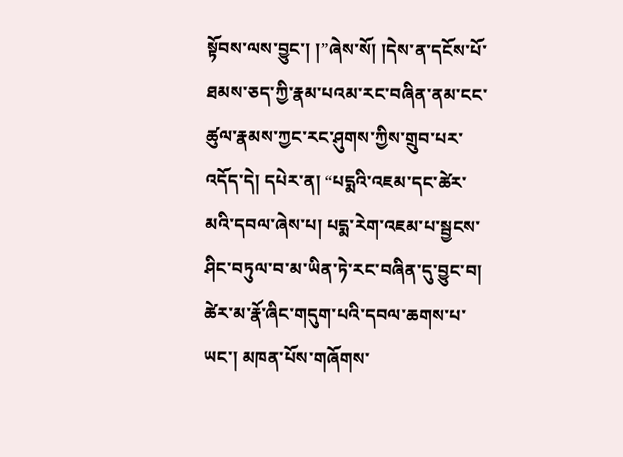སྟོབས་ལས་བྱུང་། །”ཞེས་སོ། །དེས་ན་དངོས་པོ་ཐམས་ཅད་ཀྱི་རྣམ་པའམ་རང་བཞིན་ནམ་ངང་ཚུལ་རྣམས་ཀྱང་རང་ཤུགས་ཀྱིས་གྲུབ་པར་འདོད་དེ། དཔེར་ན། “པདྨའི་འཇམ་དང་ཚེར་མའི་དབལ་ཞེས་པ། པདྨ་རེག་འཇམ་པ་སྦྱངས་ཤིང་བཏུལ་བ་མ་ཡིན་ཏེ་རང་བཞིན་དུ་བྱུང་བ། ཚེར་མ་རྣོ་ཞིང་གདུག་པའི་དབལ་ཆགས་པ་ཡང་། མཁན་པོས་གཞོགས་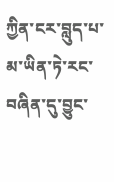ཀྱིན་ངར་བླུད་པ་མ་ཡིན་ཏེ་རང་བཞིན་དུ་བྱུང་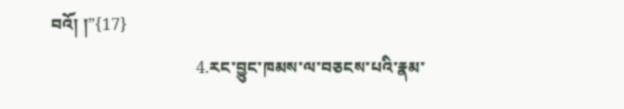བའོ། །”{17}
                                   4.རང་བྱུང་ཁམས་ལ་བཅངས་པའི་རྣམ་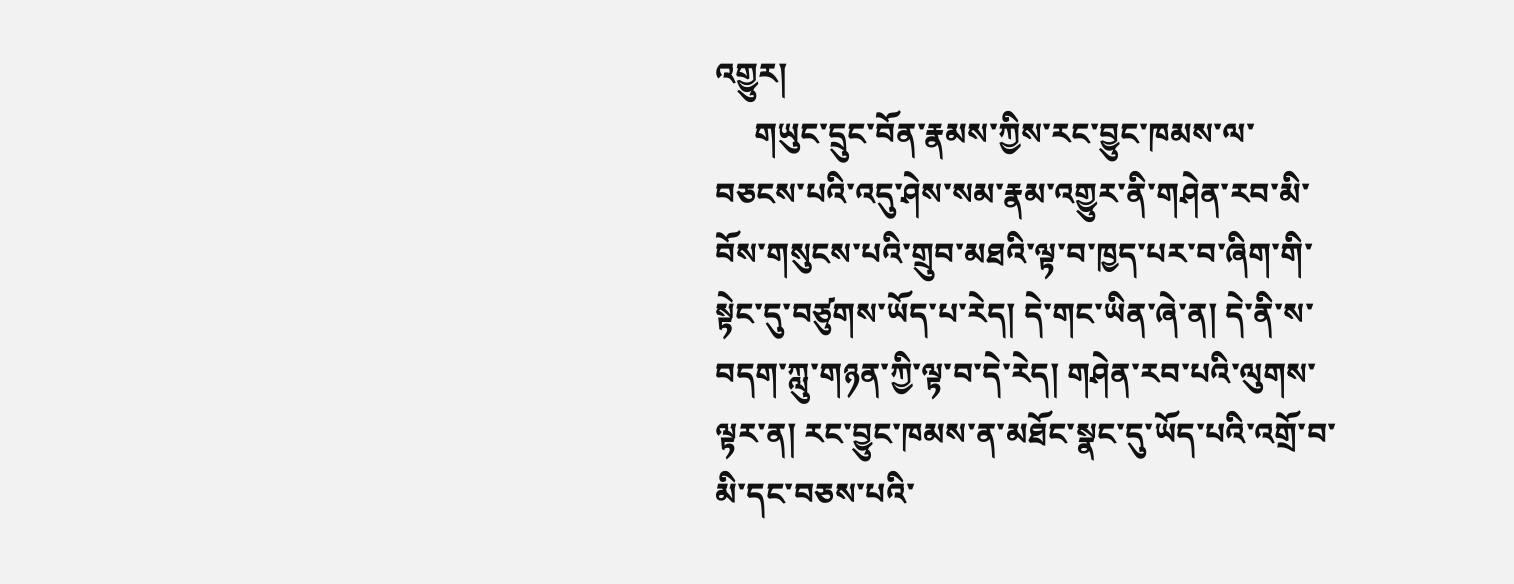འགྱུར།
     གཡུང་དྲུང་བོན་རྣམས་ཀྱིས་རང་བྱུང་ཁམས་ལ་བཅངས་པའི་འདུ་ཤེས་སམ་རྣམ་འགྱུར་ནི་གཤེན་རབ་མི་བོས་གསུངས་པའི་གྲུབ་མཐའི་ལྟ་བ་ཁྱད་པར་བ་ཞིག་གི་སྟེང་དུ་བཙུགས་ཡོད་པ་རེད། དེ་གང་ཡིན་ཞེ་ན། དེ་ནི་ས་བདག་ཀླུ་གཉན་ཀྱི་ལྟ་བ་དེ་རེད། གཤེན་རབ་པའི་ལུགས་ལྟར་ན། རང་བྱུང་ཁམས་ན་མཐོང་སྣང་དུ་ཡོད་པའི་འགྲོ་བ་མི་དང་བཅས་པའི་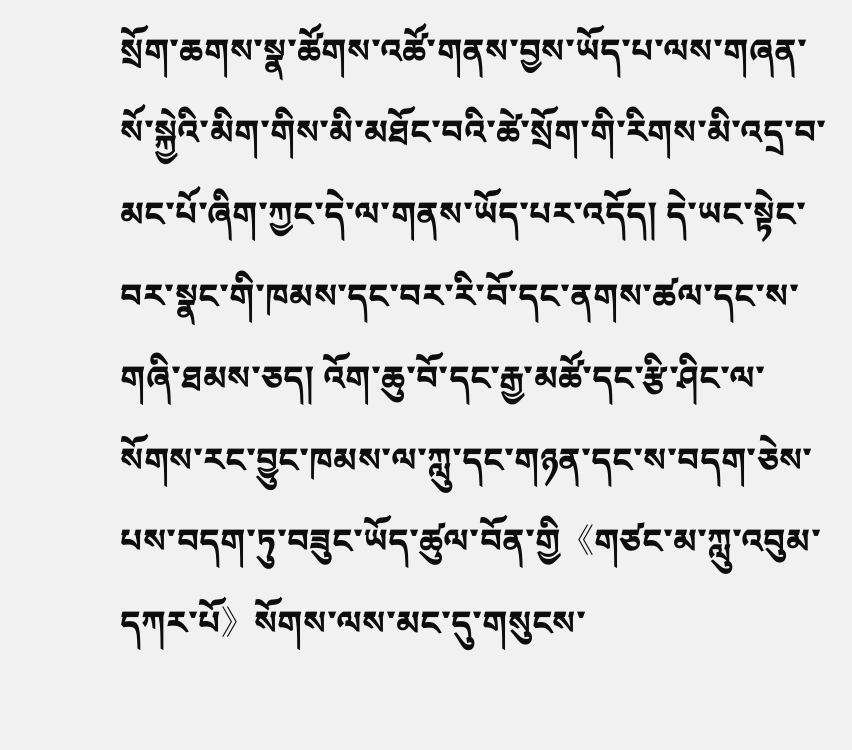སྲོག་ཆགས་སྣ་ཚོགས་འཚོ་གནས་བྱས་ཡོད་པ་ལས་གཞན་སོ་སྐྱེའི་མིག་གིས་མི་མཐོང་བའི་ཚེ་སྲོག་གི་རིགས་མི་འདྲ་བ་མང་པོ་ཞིག་ཀྱང་དེ་ལ་གནས་ཡོད་པར་འདོད། དེ་ཡང་སྟེང་བར་སྣང་གི་ཁམས་དང་བར་རི་བོ་དང་ནགས་ཚལ་དང་ས་གཞི་ཐམས་ཅད། འོག་ཆུ་བོ་དང་རྒྱ་མཚོ་དང་རྩི་ཤིང་ལ་སོགས་རང་བྱུང་ཁམས་ལ་ཀླུ་དང་གཉན་དང་ས་བདག་ཅེས་པས་བདག་ཏུ་བཟུང་ཡོད་ཚུལ་བོན་གྱི《གཙང་མ་ཀླུ་འབུམ་དཀར་པོ》སོགས་ལས་མང་དུ་གསུངས་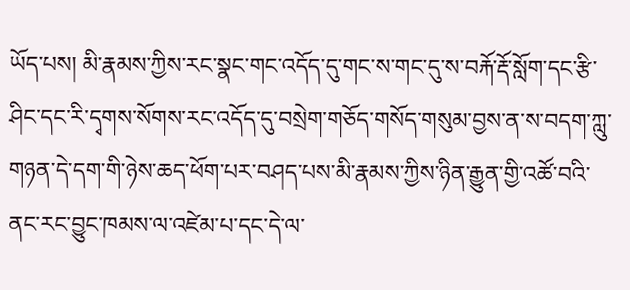ཡོད་པས། མི་རྣམས་ཀྱིས་རང་སྣང་གང་འདོད་དུ་གང་ས་གང་དུ་ས་བརྐོ་རྡོ་སློག་དང་རྩི་ཤིང་དང་རི་དྭགས་སོགས་རང་འདོད་དུ་བསྲེག་གཅོད་གསོད་གསུམ་བྱས་ན་ས་བདག་ཀླུ་གཉན་དེ་དག་གི་ཉེས་ཆད་ཕོག་པར་བཤད་པས་མི་རྣམས་ཀྱིས་ཉིན་རྒྱུན་གྱི་འཚོ་བའི་ནང་རང་བྱུང་ཁམས་ལ་འཛེམ་པ་དང་དེ་ལ་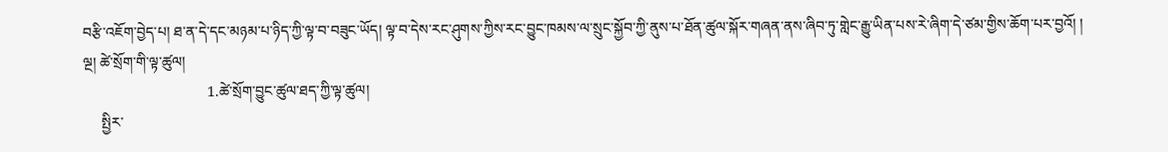བརྩི་འཇོག་བྱེད་པ། ཐ་ན་དེ་དང་མཉམ་པ་ཉིད་ཀྱི་ལྟ་བ་བཟུང་ཡོད། ལྟ་བ་དེས་རང་ཤུགས་ཀྱིས་རང་བྱུང་ཁམས་ལ་སྲུང་སྐྱོབ་ཀྱི་ནུས་པ་ཐོན་ཚུལ་སྐོར་གཞན་ནས་ཞིབ་ཏུ་གླེང་རྒྱུ་ཡིན་པས་རེ་ཞིག་དེ་ཙམ་གྱིས་ཆོག་པར་བྱའོ། །
ལྔ། ཚེ་སྲོག་གི་ལྟ་ཚུལ།
                                  1.ཚེ་སྲོག་བྱུང་ཚུལ་ཐད་ཀྱི་ལྟ་ཚུལ།
     སྤྱིར་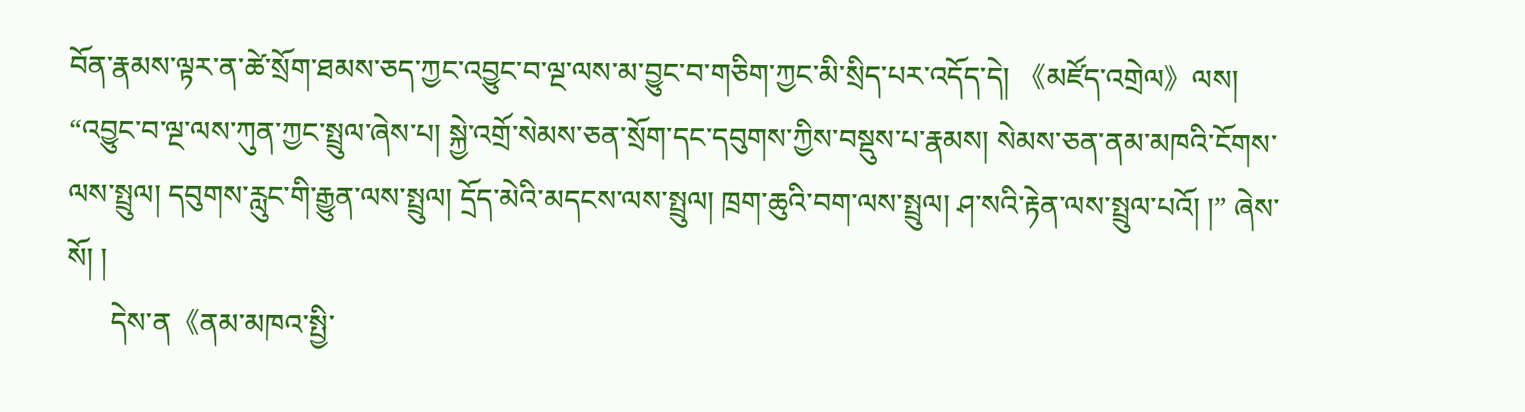བོན་རྣམས་ལྟར་ན་ཚེ་སྲོག་ཐམས་ཅད་ཀྱང་འབྱུང་བ་ལྔ་ལས་མ་བྱུང་བ་གཅིག་ཀྱང་མི་སྲིད་པར་འདོད་དེ། 《མཛོད་འགྲེལ》ལས། “འབྱུང་བ་ལྔ་ལས་ཀུན་ཀྱང་སྤྲུལ་ཞེས་པ། སྐྱེ་འགྲོ་སེམས་ཅན་སྲོག་དང་དབུགས་ཀྱིས་བསྡུས་པ་རྣམས། སེམས་ཅན་ནམ་མཁའི་ངོགས་ལས་སྤྲུལ། དབུགས་རླུང་གི་རྒྱུན་ལས་སྤྲུལ། དྲོད་མེའི་མདངས་ལས་སྤྲུལ། ཁྲག་ཆུའི་བག་ལས་སྤྲུལ། ཤ་སའི་རྟེན་ལས་སྤྲུལ་པའོ། །” ཞེས་སོ། །
      དེས་ན《ནམ་མཁའ་སྤྱི་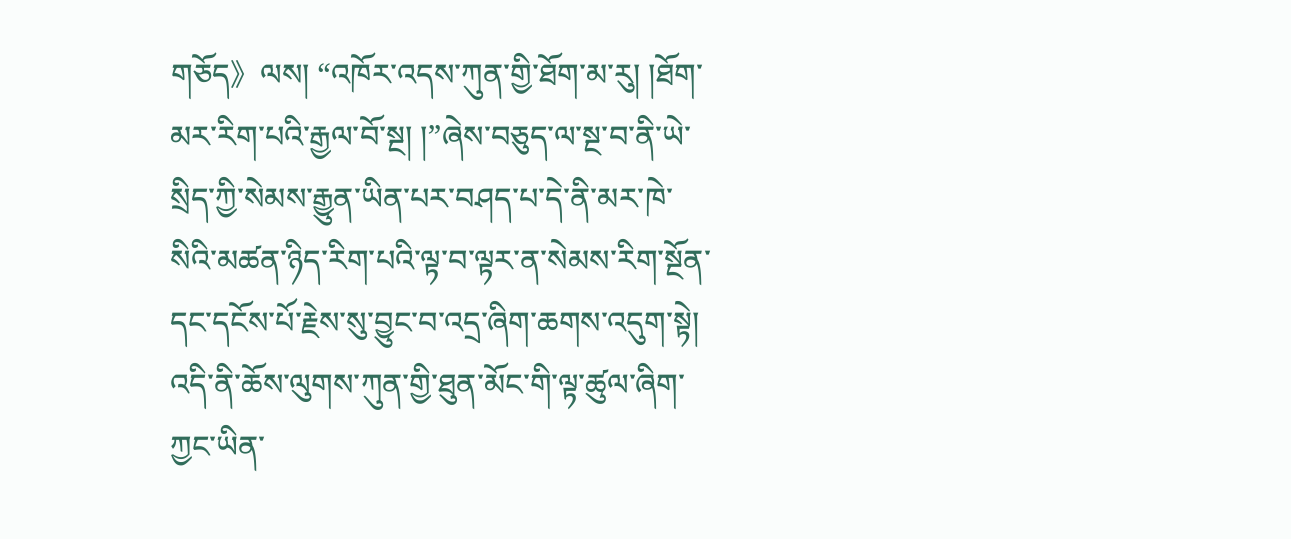གཅོད》ལས། “འཁོར་འདས་ཀུན་གྱི་ཐོག་མ་རུ། །ཐོག་མར་རིག་པའི་རྒྱལ་བོ་སྔ། །”ཞེས་བཅུད་ལ་སྔ་བ་ནི་ཡེ་སྲིད་ཀྱི་སེམས་རྒྱུན་ཡིན་པར་བཤད་པ་དེ་ནི་མར་ཁེ་སིའི་མཚན་ཉིད་རིག་པའི་ལྟ་བ་ལྟར་ན་སེམས་རིག་སྔོན་དང་དངོས་པོ་རྗེས་སུ་བྱུང་བ་འདྲ་ཞིག་ཆགས་འདུག་སྟེ། འདི་ནི་ཆོས་ལུགས་ཀུན་གྱི་ཐུན་མོང་གི་ལྟ་ཚུལ་ཞིག་ཀྱང་ཡིན་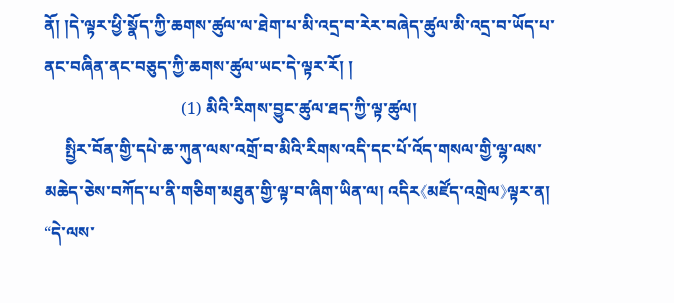ནོ། །དེ་ལྟར་ཕྱི་སྣོད་ཀྱི་ཆགས་ཚུལ་ལ་ཐེག་པ་མི་འདྲ་བ་རེར་བཞེད་ཚུལ་མི་འདྲ་བ་ཡོད་པ་ནང་བཞིན་ནང་བཅུད་ཀྱི་ཆགས་ཚུལ་ཡང་དེ་ལྟར་རོ། །
                                 (1) མིའི་རིགས་བྱུང་ཚུལ་ཐད་ཀྱི་ལྟ་ཚུལ།
     སྤྱིར་བོན་གྱི་དཔེ་ཆ་ཀུན་ལས་འགྲོ་བ་མིའི་རིགས་འདི་དང་པོ་འོད་གསལ་གྱི་ལྷ་ལས་མཆེད་ཅེས་བཀོད་པ་ནི་གཅིག་མཐུན་གྱི་ལྟ་བ་ཞིག་ཡིན་ལ། འདིར《མཛོད་འགྲེལ》ལྟར་ན། “དེ་ལས་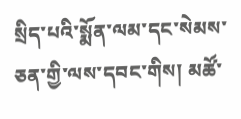སྲིད་པའི་སྨོན་ལམ་དང་སེམས་ཅན་གྱི་ལས་དབང་གིས། མཚོ་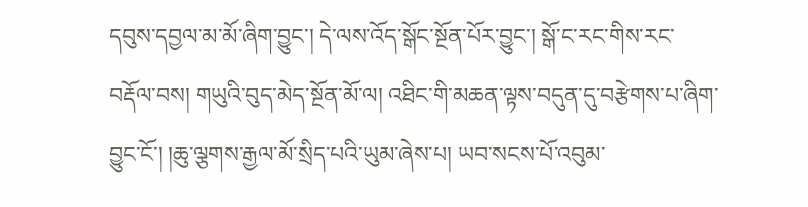དབུས་དབྱལ་མ་མོ་ཞིག་བྱུང་། དེ་ལས་འོད་སྒོང་སྔོན་པོར་བྱུང་། སྒོ་ང་རང་གིས་རང་བརྡོལ་བས། གཡུའི་བུད་མེད་སྔོན་མོ་ལ། འཐིང་གི་མཆན་ལྟས་བདུན་དུ་བརྩེགས་པ་ཞིག་བྱུང་ངོ་། །ཆུ་ལྕགས་རྒྱལ་མོ་སྲིད་པའི་ཡུམ་ཞེས་པ། ཡབ་སངས་པོ་འབུམ་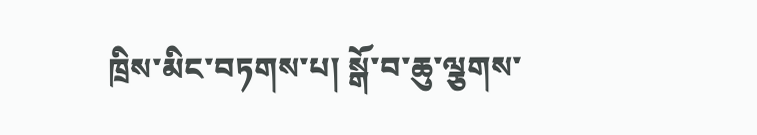ཁྲིས་མིང་བཏགས་པ། སྒོ་བ་ཆུ་ལྕགས་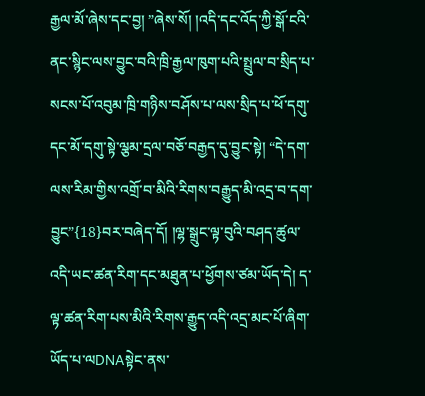རྒྱལ་མོ་ཞེས་དང་བྱ། ”ཞེས་སོ། །འདི་དང་འོད་ཀྱི་སྒོ་ངའི་ནང་སྙིང་ལས་བྱུང་བའི་ཁྲི་རྒྱལ་ཁུག་པའི་སྤྲུལ་བ་སྲིད་པ་སངས་པོ་འབུམ་ཁྲི་གཉིས་བཤོས་པ་ལས་སྲིད་པ་ཕོ་དགུ་དང་མོ་དགུ་སྟེ་ལྕམ་དྲལ་བཅོ་བརྒྱད་དུ་བྱུང་སྟེ། “དེ་དག་ལས་རིམ་གྱིས་འགྲོ་བ་མིའི་རིགས་བརྒྱུད་མི་འདྲ་བ་དག་བྱུང”{18}བར་བཞེད་དོ། །ལྷ་སྒྲུང་ལྟ་བུའི་བཤད་ཚུལ་འདི་ཡང་ཚན་རིག་དང་མཐུན་པ་ཕྱོགས་ཙམ་ཡོད་དེ། ད་ལྟ་ཚན་རིག་པས་མིའི་རིགས་རྒྱུད་འདི་འདྲ་མང་པོ་ཞིག་ཡོད་པ་ལDNAསྟེང་ནས་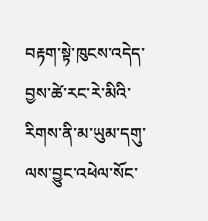བརྟག་སྟེ་ཁུངས་འདེད་བྱས་ཚེ་རང་རེ་མིའི་རིགས་ནི་མ་ཡུམ་དགུ་ལས་བྱུང་འཕེལ་སོང་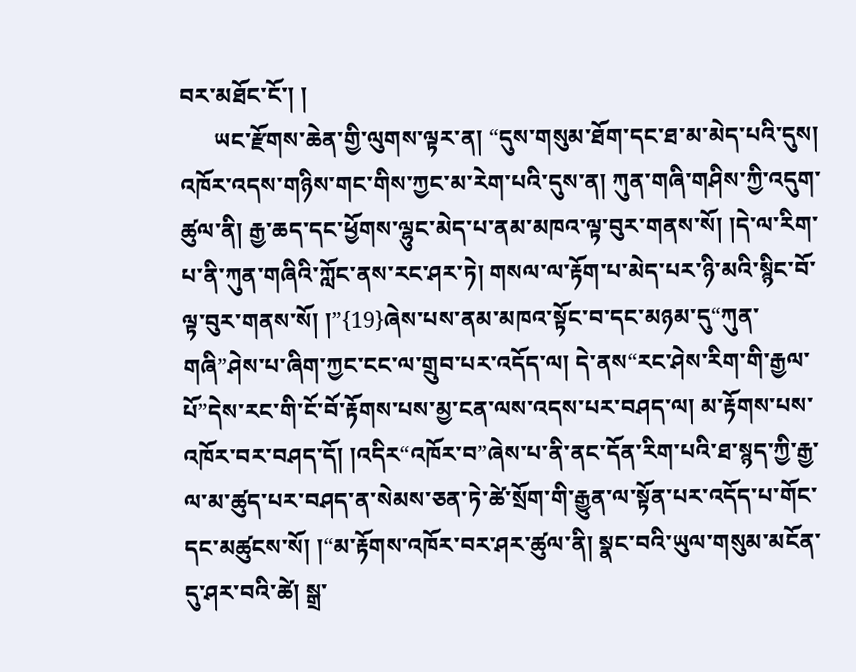བར་མཐོང་ངོ་། །
      ཡང་རྫོགས་ཆེན་གྱི་ལུགས་ལྟར་ན། “དུས་གསུམ་ཐོག་དང་ཐ་མ་མེད་པའི་དུས། འཁོར་འདས་གཉིས་གང་གིས་ཀྱང་མ་རེག་པའི་དུས་ན། ཀུན་གཞི་གཤིས་ཀྱི་འདུག་ཚུལ་ནི། རྒྱ་ཆད་དང་ཕྱོགས་ལྷུང་མེད་པ་ནམ་མཁའ་ལྟ་བུར་གནས་སོ། །དེ་ལ་རིག་པ་ནི་ཀུན་གཞིའི་ཀློང་ནས་རང་ཤར་ཏེ། གསལ་ལ་རྟོག་པ་མེད་པར་ཉི་མའི་སྙིང་བོ་ལྟ་བུར་གནས་སོ། །”{19}ཞེས་པས་ནམ་མཁའ་སྟོང་བ་དང་མཉམ་དུ“ཀུན་གཞི”ཤེས་པ་ཞིག་ཀྱང་ངང་ལ་གྲུབ་པར་འདོད་ལ། དེ་ནས“རང་ཤེས་རིག་གི་རྒྱལ་པོ”དེས་རང་གི་ངོ་བོ་རྟོགས་པས་མྱ་ངན་ལས་འདས་པར་བཤད་ལ། མ་རྟོགས་པས་འཁོར་བར་བཤད་དོ། །འདིར“འཁོར་བ”ཞེས་པ་ནི་ནང་དོན་རིག་པའི་ཐ་སྙད་ཀྱི་རྒྱ་ལ་མ་ཚུད་པར་བཤད་ན་སེམས་ཅན་ཏེ་ཚེ་སྲོག་གི་རྒྱུན་ལ་སྟོན་པར་འདོད་པ་གོང་དང་མཚུངས་སོ། །“མ་རྟོགས་འཁོར་བར་ཤར་ཚུལ་ནི། སྣང་བའི་ཡུལ་གསུམ་མངོན་དུ་ཤར་བའི་ཚེ། སྒྲ་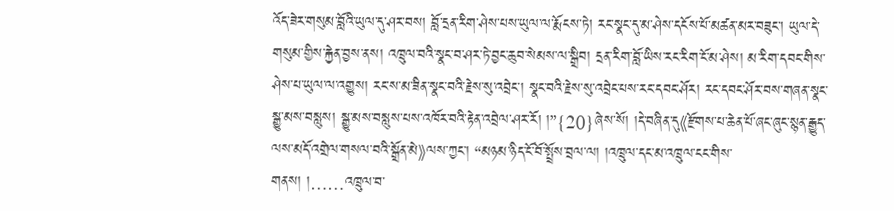འོད་ཟེར་གསུམ་བློའི་ཡུལ་དུ་ཤར་བས། བློ་དྲན་རིག་ཤེས་པས་ཡུལ་ལ་རྨོངས་ཏེ། རང་སྣང་དུ་མ་ཤེས་དངོས་པོ་མཚན་མར་བཟུང་། ཡུལ་དེ་གསུམ་གྱིས་རྐྱེན་བྱས་ནས། འཁྲུལ་བའི་སྣང་བ་ཤར་ཏེ་བྱང་ཆུབ་སེམས་ལ་སྒྲིབ། དྲན་རིག་བློ་ཡིས་རང་རིག་ངོ་མ་ཤེས། མ་རིག་དབང་གིས་ཤེས་པ་ཡུལ་ལ་འགྱུས། རང་ས་མ་ཟིན་སྣང་བའི་རྗེས་སུ་འབྲེང་། སྣང་བའི་རྗེས་སུ་འབྲེང་པས་རང་དབང་ཤོར། རང་དབང་ཤོར་བས་གཞན་སྣང་སྒྱུ་མས་བསླུས། སྒྱུ་མས་བསླུས་པས་འཁོར་བའི་རྟེན་འབྲེལ་ཤར་རོ། །”{20}ཞེས་སོ། །དེ་བཞིན་དུ《རྫོགས་པ་ཆེན་པོ་ཞང་ཞུང་སྙན་རྒྱུད་ལས་མདོ་འགྲེལ་གསལ་བའི་སྒྲོན་མེ》ལས་ཀྱང་། “མཉམ་ཉིད་ངོ་བོ་སྤྲོས་བྲལ་ལ། །འཁྲུལ་དང་མ་འཁྲུལ་ངང་གིས་གནས། །……འཁྲུལ་བ་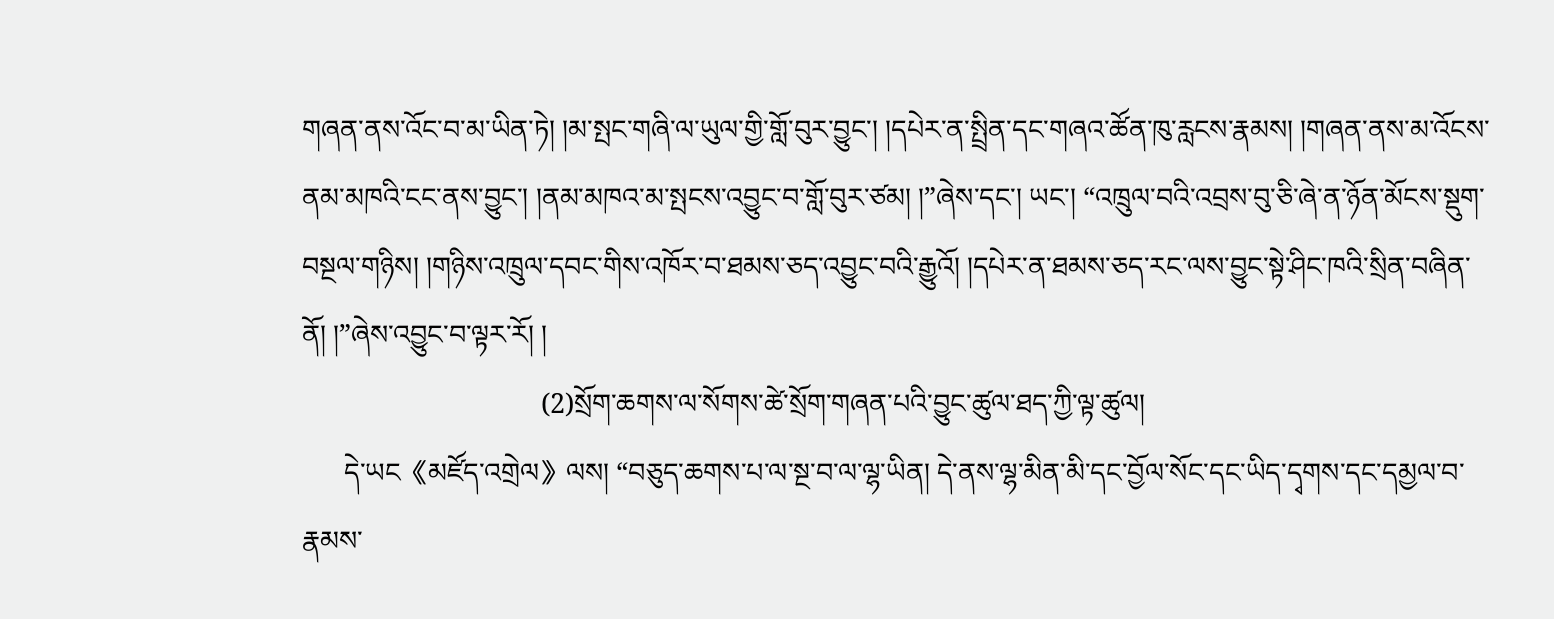གཞན་ནས་འོང་བ་མ་ཡིན་ཏེ། །མ་སྤང་གཞི་ལ་ཡུལ་གྱི་གློ་བུར་བྱུང་། །དཔེར་ན་སྤྲིན་དང་གཞའ་ཚོན་ཁུ་རླངས་རྣམས། །གཞན་ནས་མ་འོངས་ནམ་མཁའི་ངང་ནས་བྱུང་། །ནམ་མཁའ་མ་སྤངས་འབྱུང་བ་གློ་བུར་ཙམ། །”ཞེས་དང་། ཡང་། “འཁྲུལ་བའི་འབྲས་བུ་ཅི་ཞེ་ན་ཉོན་མོངས་སྡུག་བསྔལ་གཉིས། །གཉིས་འཁྲུལ་དབང་གིས་འཁོར་བ་ཐམས་ཅད་འབྱུང་བའི་རྒྱུའོ། །དཔེར་ན་ཐམས་ཅད་རང་ལས་བྱུང་སྟེ་ཤིང་ཁའི་སྲིན་བཞིན་ནོ། །”ཞེས་འབྱུང་བ་ལྟར་རོ། །
                                  (2)སྲོག་ཆགས་ལ་སོགས་ཚེ་སྲོག་གཞན་པའི་བྱུང་ཚུལ་ཐད་ཀྱི་ལྟ་ཚུལ།
      དེ་ཡང《མཛོད་འགྲེལ》ལས། “བཅུད་ཆགས་པ་ལ་སྔ་བ་ལ་ལྷ་ཡིན། དེ་ནས་ལྷ་མིན་མི་དང་བྱོལ་སོང་དང་ཡིད་དྭགས་དང་དམྱལ་བ་རྣམས་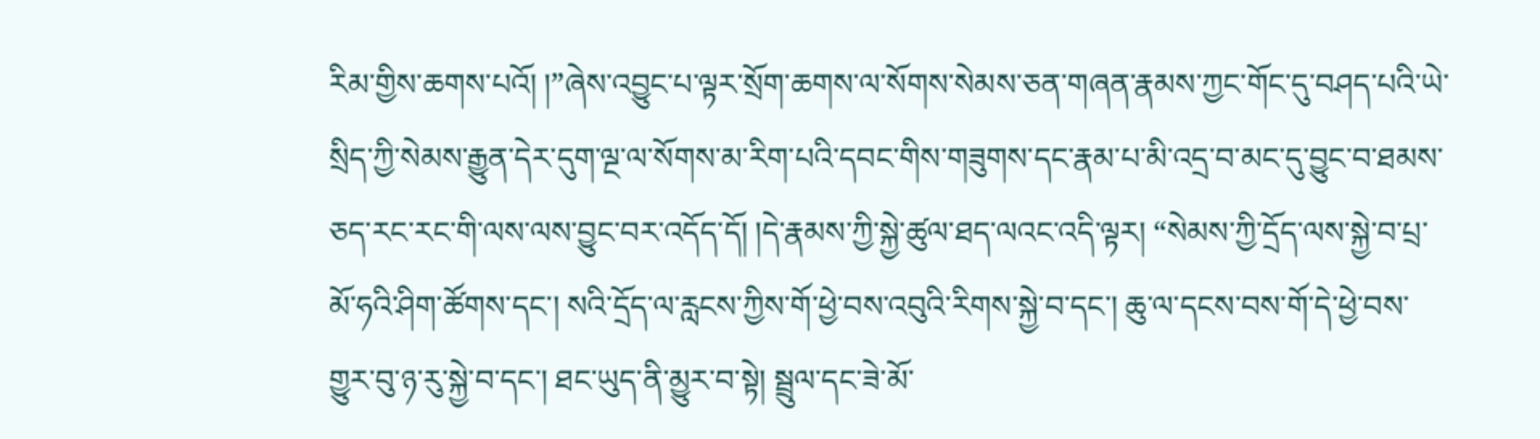རིམ་གྱིས་ཆགས་པའོ། །”ཞེས་འབྱུང་པ་ལྟར་སྲོག་ཆགས་ལ་སོགས་སེམས་ཅན་གཞན་རྣམས་ཀྱང་གོང་དུ་བཤད་པའི་ཡེ་སྲིད་ཀྱི་སེམས་རྒྱུན་དེར་དུག་ལྔ་ལ་སོགས་མ་རིག་པའི་དབང་གིས་གཟུགས་དང་རྣམ་པ་མི་འདྲ་བ་མང་དུ་བྱུང་བ་ཐམས་ཅད་རང་རང་གི་ལས་ལས་བྱུང་བར་འདོད་དོ། །དེ་རྣམས་ཀྱི་སྐྱེ་ཚུལ་ཐད་ལའང་འདི་ལྟར། “སེམས་ཀྱི་དྲོད་ལས་སྐྱེ་བ་པྲ་མོ་ཧའི་ཤིག་ཚོགས་དང་། སའི་དྲོད་ལ་རླངས་ཀྱིས་གོ་ཕྱེ་བས་འབུའི་རིགས་སྐྱེ་བ་དང་། ཆུ་ལ་དངས་བས་གོ་དེ་ཕྱེ་བས་གྱུར་བུ་ཉ་རུ་སྐྱེ་བ་དང་། ཐང་ཡུད་ནི་མྱུར་བ་སྟེ། སྦྲུལ་དང་ཟེ་མོ་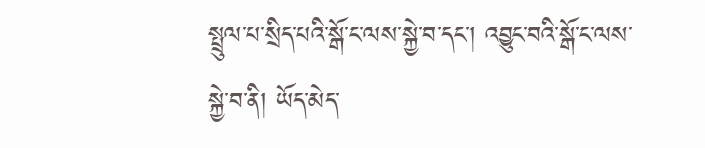སྤྲུལ་པ་སྲིད་པའི་སྒོ་ང་ལས་སྐྱེ་བ་དང་། འབྱུང་བའི་སྒོ་ང་ལས་སྐྱེ་བ་ནི། ཡོད་མེད་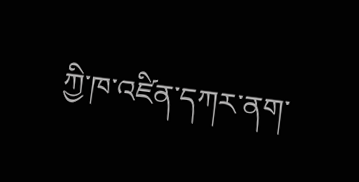ཀྱི་ཁ་འཛིན་དཀར་ནག་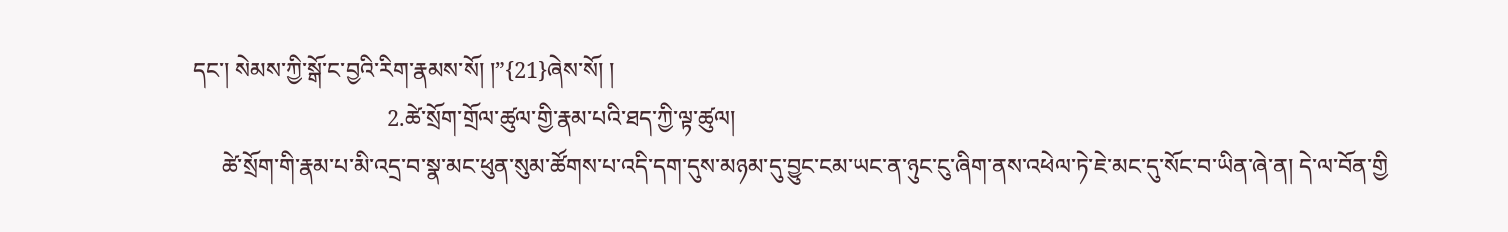དང་། སེམས་ཀྱི་སྒོ་ང་བྱའི་རིག་རྣམས་སོ། །”{21}ཞེས་སོ། །
                                  2.ཚེ་སྲོག་གྲོལ་ཚུལ་གྱི་རྣམ་པའི་ཐད་ཀྱི་ལྟ་ཚུལ།
     ཚེ་སྲོག་གི་རྣམ་པ་མི་འདྲ་བ་སྣ་མང་ཕུན་སུམ་ཚོགས་པ་འདི་དག་དུས་མཉམ་དུ་བྱུང་ངམ་ཡང་ན་ཉུང་ངུ་ཞིག་ནས་འཕེལ་ཏེ་ཇེ་མང་དུ་སོང་བ་ཡིན་ཞེ་ན། དེ་ལ་བོན་གྱི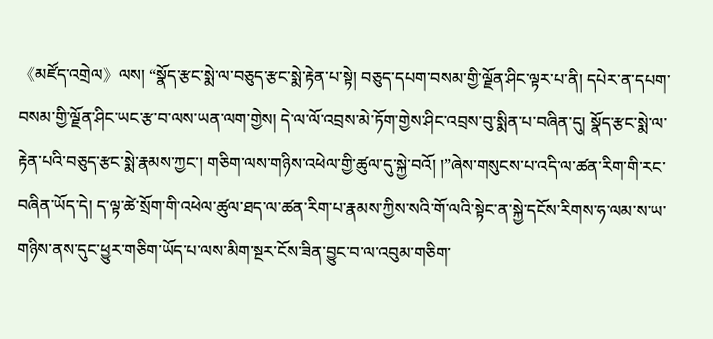《མཛོད་འགྲེལ》ལས། “སྣོད་རྩང་སྨེ་ལ་བཅུད་རྩང་སྨེ་རྟེན་པ་སྟེ། བཅུད་དཔག་བསམ་གྱི་ལྗོན་ཤིང་ལྟར་པ་ནི། དཔེར་ན་དཔག་བསམ་གྱི་ལྗོན་ཤིང་ཡང་རྩ་བ་ལས་ཡན་ལག་གྱེས། དེ་ལ་ལོ་འབྲས་མེ་ཏོག་གྱེས་ཤིང་འབྲས་བུ་སྨིན་པ་བཞིན་དུ། སྣོད་རྩང་སྨེ་ལ་རྟེན་པའི་བཅུད་རྩང་སྨེ་རྣམས་ཀྱང་། གཅིག་ལས་གཉིས་འཕེལ་གྱི་ཚུལ་དུ་སྐྱེ་བའོ། །”ཞེས་གསུངས་པ་འདི་ལ་ཚན་རིག་གི་རང་བཞིན་ཡོད་དེ། ད་ལྟ་ཚེ་སྲོག་གི་འཕེལ་ཚུལ་ཐད་ལ་ཚན་རིག་པ་རྣམས་ཀྱིས་སའི་གོ་ལའི་སྟེང་ན་སྐྱེ་དངོས་རིགས་ཧ་ལམ་ས་ཡ་གཉིས་ནས་དུང་ཕྱུར་གཅིག་ཡོད་པ་ལས་མིག་སྔར་ངོས་ཟིན་བྱུང་བ་ལ་འབུམ་གཅིག་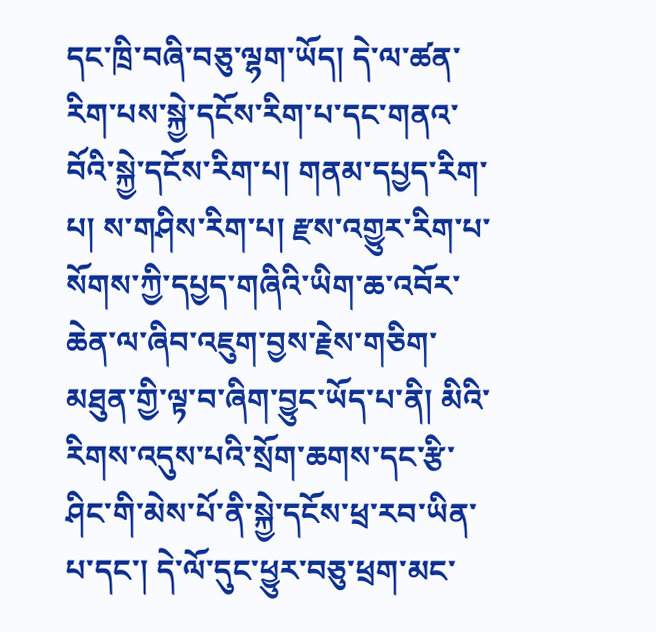དང་ཁྲི་བཞི་བཅུ་ལྷག་ཡོད། དེ་ལ་ཚན་རིག་པས་སྐྱེ་དངོས་རིག་པ་དང་གནའ་བོའི་སྐྱེ་དངོས་རིག་པ། གནམ་དཔྱད་རིག་པ། ས་གཤིས་རིག་པ། རྫས་འགྱུར་རིག་པ་སོགས་ཀྱི་དཔྱད་གཞིའི་ཡིག་ཆ་འབོར་ཆེན་ལ་ཞིབ་འཇུག་བྱས་རྗེས་གཅིག་མཐུན་གྱི་ལྟ་བ་ཞིག་བྱུང་ཡོད་པ་ནི། མིའི་རིགས་འདུས་པའི་སྲོག་ཆགས་དང་རྩི་ཤིང་གི་མེས་པོ་ནི་སྐྱེ་དངོས་ཕྲ་རབ་ཡིན་པ་དང་། དེ་ལོ་དུང་ཕྱུར་བཅུ་ཕྲག་མང་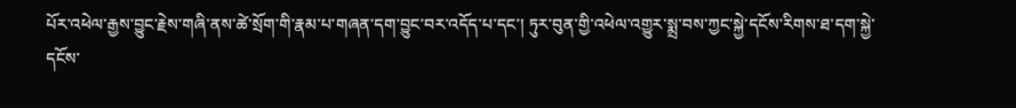པོར་འཕེལ་རྒྱས་བྱུང་རྗེས་གཞི་ནས་ཚེ་སྲོག་གི་རྣམ་པ་གཞན་དག་བྱུང་བར་འདོད་པ་དང་། ཏུར་བུན་གྱི་འཕེལ་འགྱུར་སྨྲ་བས་ཀྱང་སྐྱེ་དངོས་རིགས་ཐ་དག་སྐྱེ་དངོས་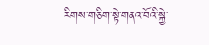རིགས་གཅིག་སྟེ་གནའ་བོའི་སྐྱེ་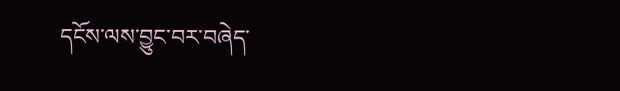དངོས་ལས་བྱུང་བར་བཞེད་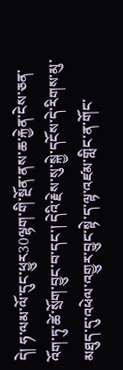དེ། ཧ་ལམ་ལོ་དུང་ཕྱུར30ལྷག་གི་སྔོན་ནས་ཆ་རྐྱེན་ངེས་ཅན་འོག་ཏུ་ཚེ་སྲོག་བྱུང་བ་དང་། དེའི་རྗེས་སུ་སྐྱེ་དངོས་དེ་རིགས་མུ་མཐུད་དུ་འཕེལ་འགྱུར་བྱུང་སྟེ་ད་ལྟ་འཛམ་གླིང་ན་གོང་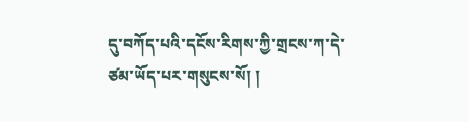དུ་བཀོད་པའི་དངོས་རིགས་ཀྱི་གྲངས་ཀ་དེ་ཙམ་ཡོད་པར་གསུངས་སོ། །